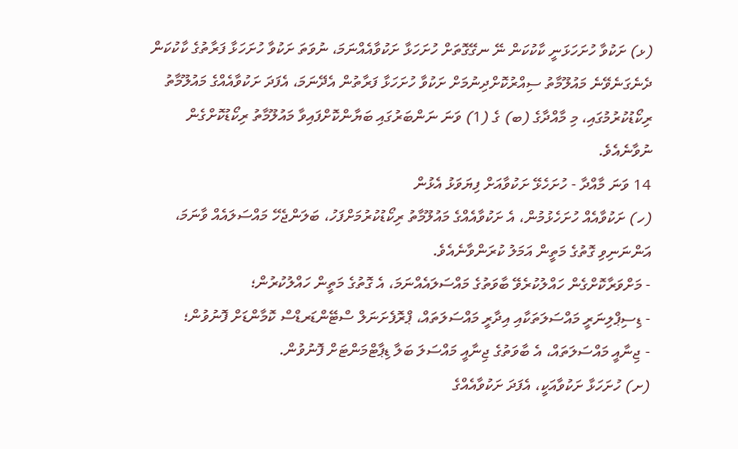(ޅ) ށަކުވާ ހުށަހަޅަނީ ކާކުކަން ނޭ ނގޭގޮތަށް ހުށަހަޅާ ށަކުވާއެއްނަމަ، ނުވަތަ ށަކުވާ ހުށަހަޅާ ފަރާތުގެ ކާކުކަން ދެނެގަނެވޭނެ މައުލޫމާތު ސިއްރުކޮށްދިނުމަށް ށަކުވާ ހުށަހަޅާ ފަރާތުން އެދޭނަމަ، އެފަދަ ށަކުވާއެއްގެ މައުލޫމާތު ރިކޯޑުކުރުމުގައި، މި މާއްދާގެ (ބ) ގެ (1) ވަނަ ނަންބަރުގައި ބަޔާންކޮށްފައިވާ މައުލޫމާތު ރިކޯޑުކޮށްގެން ނުވާނެއެވެ.
14 ވަނަ މާއްދާ - ހުށަހެޅޭ ށަކުވާއަށް ފިޔަވަޅު އެޅުން
(ހ) ށަކުވާއެއް ހުށަހެޅުމުން، އެ ށަކުވާއެއްގެ މައުލޫމާތު ރިކޯޑުކުރުމަށްފަހު، ބަލަންޖެހޭ މައްސަލައެއް ވާނަމަ، އަންނަނިވި ގޮތުގެ މަތީން އަމަލު ކުރަންވާނެއެވެ.
- މަށްވަރާކޮށްގެން ހައްލުކުރެވޭ ބާވަތުގެ މައްސަލައެއްނަމަ، އެ ގޮތުގެ މަތީން ހައްލުކުރުން؛
- ޑިސިޕްލިނަރީ މައްސަލަތަކާއި އިދާރީ މައްސަލަތައް، ޕްރޮފެށަނަލް ސްޓޭންޑަރޑްސް ކޮމާންޑަށް ފޮނުވުން؛
- ޖިނާއީ މައްސަލަތައް، އެ ބާވަތުގެ ޖިނާއީ މައްސަލަ ބަލާ ޑިޕާޓްމަންޓަށް ފޮނުވުން.
(ށ) ހުށަހަޅާ ށަކުވާއަކީ، އެފަދަ ށަކުވާއެއްގެ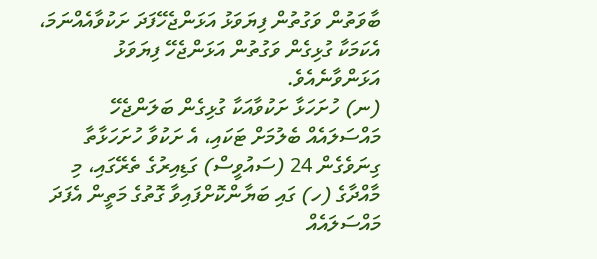ބާވަތުން ވަގުތުން ފިޔަވަޅު އަޅަންޖެހޭފަދަ ށަކުވާއެއްނަމަ، އެކަމަކާ ގުޅިގެން ވަގުތުން އަޅަންޖެހޭ ފިޔަވަޅު އަޅަންވާނެއެވެ.
(ނ) ހުށަހަޅާ ށަކުވާއަކާ ގުޅިގެން ބަލަންޖެހޭ މައްސަލައެއް ބެލުމަށް ޓަކައި، އެ ށަކުވާ ހުށަހަޅާތާ ގިނަވެގެން 24 (ސައުވީސް) ގަޑިއިރުގެ ތެރޭގައި، މި މާއްދާގެ (ހ) ގައި ބަޔާންކޮށްފައިވާ ގޮތުގެ މަތީން އެފަދަ މައްސަލައެއް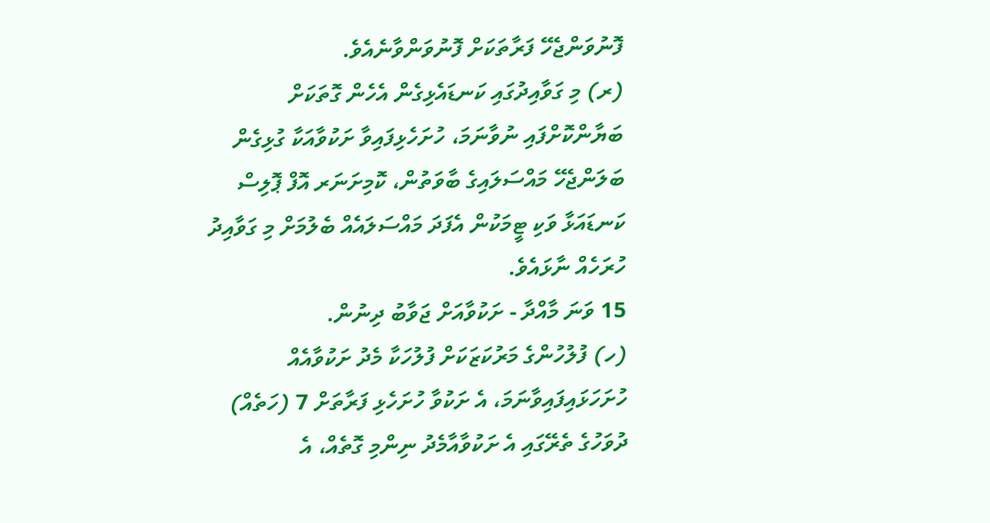ފޮނުވަންޖެހޭ ފަރާތަކަށް ފޮނުވަންވާނެއެވެ.
(ރ) މި ގަވާއިދުގައި ކަނޑައެޅިގެން އެހެން ގޮތަކަށް ބަޔާންކޮށްފައި ނުވާނަމަ، ހުށަހެޅިފައިވާ ށަކުވާއަކާ ގުޅިގެން ބަލަންޖެހޭ މައްސަލައިގެ ބާވަތުން، ކޮމިށަނަރ އޮފް ޕޮލިސް ކަނޑައަޅާ ވަކި ޓީމަކުން އެފަދަ މައްސަލައެއް ބެލުމަށް މި ގަވާއިދު ހުރަހެއް ނާޅައެވެ.
15 ވަނަ މާއްދާ - ށަކުވާއަށް ޖަވާބު ދިނުން.
(ހ) ފުލުހުންގެ މަރުކަޒަކަށް ފުލުހަކާ މެދު ށަކުވާއެއް ހުށަހަޅައިފައިވާނަމަ، އެ ށަކުވާ ހުށަހެޅި ފަރާތަށް 7 (ހަތެއް) ދުވަހުގެ ތެރޭގައި އެ ށަކުވާއާމެދު ނިންމި ގޮތެއް، އެ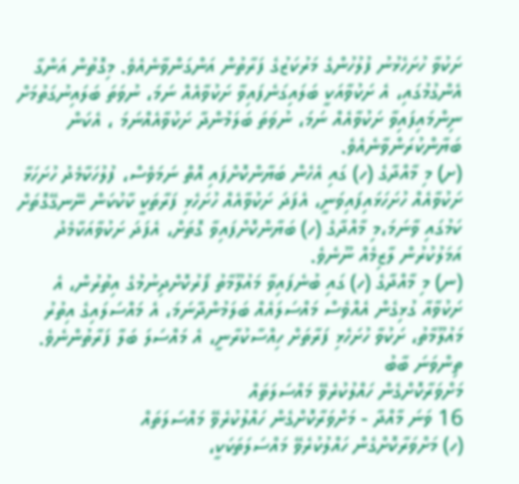ށަކުވާ ހުށަހެޅުނު ފުލުހުންގެ މަރުކަޒުގެ ފަރާތުން އަންގަންވާނެއެވެ. މިގޮތުން އަންގާ އެންގުމުގައި، އެ ށަކުވާއަކީ ބަލައިގަނެފައިވާ ށަކުވާއެއް ނަމަ، ނުވަތަ ބަލައިނުގަތުމަށް ނިންމައިފައިވާ ށަކުވާއެއް ނަމަ، ނުވަތަ ބަލަމުންދާ ށަކުވާއެއްނަމަ ، އެކަން ބަޔާންކުރަންވާނެއެވެ.
(ށ) މި މާއްދާގެ (ހ) ގައި އެހެން ބަޔާންކޮށްފައި އޮތް ނަމަވެސް، ފުލުހަކާމެދު ހުށަހަޅާ ށަކުވާއެއް ހުށަހަޅައިފައިވަނީ، އެފަދަ ށަކުވާއެއް ހުށަހެޅި ފަރާތަކީ ކާކުކަން ނޭނގޭގޮތަށް ކަމުގައި ވާނަމަ،މި މާއްދާގެ (ހ) ބަޔާންކޮށްފައިވާ ގޮތަށް، އެފަދަ ށަކުވާއަކާމެދު އަމަލުކުރުން ލާޒިމެއް ނޫނެވެ.
(ނ) މި މާއްދާގެ (ހ) ގައި ބުނެފައިވާ މައުލޫމާތު ފޯރުކޮށްދިނުމުގެ އިތުރުން، އެ ށަކުވާއާ ގުޅިގެން އެއްވެސް މައްސަލައެއް ބަލަމުންދާނަމަ، އެ މައްސަލައިގެ އިތުރު މައުލޫމާތު، ށަކުވާ ހުށަހެޅި ފަރާތަށް ހިއްސާކުރާނީ، އެ މައްސަލަ ބަލާ ފަރާތުންނެވެ.
ތިންވަނަ ބާބު
މަށްވަރާކޮށްގެން ހައްލުކުރެވޭ މައްސަލަތައް
16 ވަނަ މާއްދާ - މަށްވަރާކޮށްގެން ހައްލުކުރެވޭ މައްސަލަތައް
(ހ) މަށްވަރާކޮށްގެން ހައްލުކުރެވޭ މައްސަލަތަކަކީ،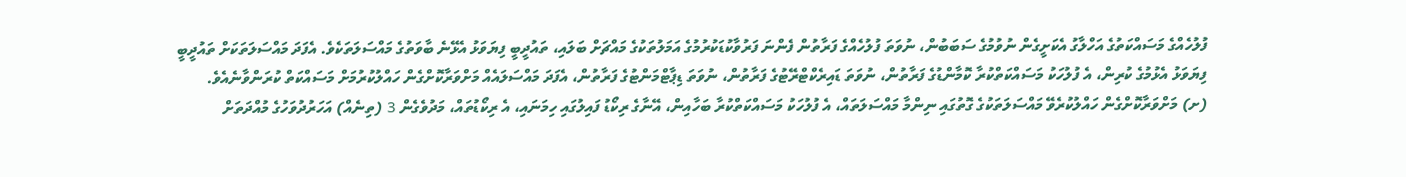ފުލުހެއްގެ މަސައްކަތުގެ އަހްލާގު އެކަށީގެން ނުވުމުގެ ސަބަބުން، ނުވަތަ ފުލުހެއްގެ ފަރާތުން ފެންނަ ފަރުވާކުޑަކުރުމުގެ އަމަލުތަކުގެ މައްޗަށް ބަލައި، ތައުދީބީ ފިޔަވަޅު އެޅޭނެ ބާވަތުގެ މައްސަލަތަކެވެ. އެފަދަ މައްސަލަތަކަށް ތައުދީބީ ފިޔަވަޅު އެޅުމުގެ ކުރިން، އެ ފުލުހަކު މަސައްކަތްކުރާ ކޮމާންޑުގެ ފަރާތުން، ނުވަތަ ޑައިރެކްޓްރޭޓުގެ ފަރާތުން، ނުވަތަ ޑިޕާޓްމަންޓުގެ ފަރާތުން، އެފަދަ މައްސަލައެއް މަށްވަރާކޮށްގެން ހައްލުކުރުމަށް މަސައްކަތް ކުރަންވާނެއެވެ.
(ށ) މަށްވަރާކޮށްގެން ހައްލުކުރެވޭ މައްސަލަތަކުގެ ގޮތުގައި ނިންމާ މައްސަލަތައް، އެ ފުލުހަކު މަސައްކަތްކުރާ ބަހާއިން، އޭނާގެ ރިކޯޑު ފައިލުގައި ހިމަނައި، އެ ރިކޯޑުތައް، މަދުވެގެން 3 (ތިނެއް) އަހަރުދުވަހުގެ މުއްދަތަށް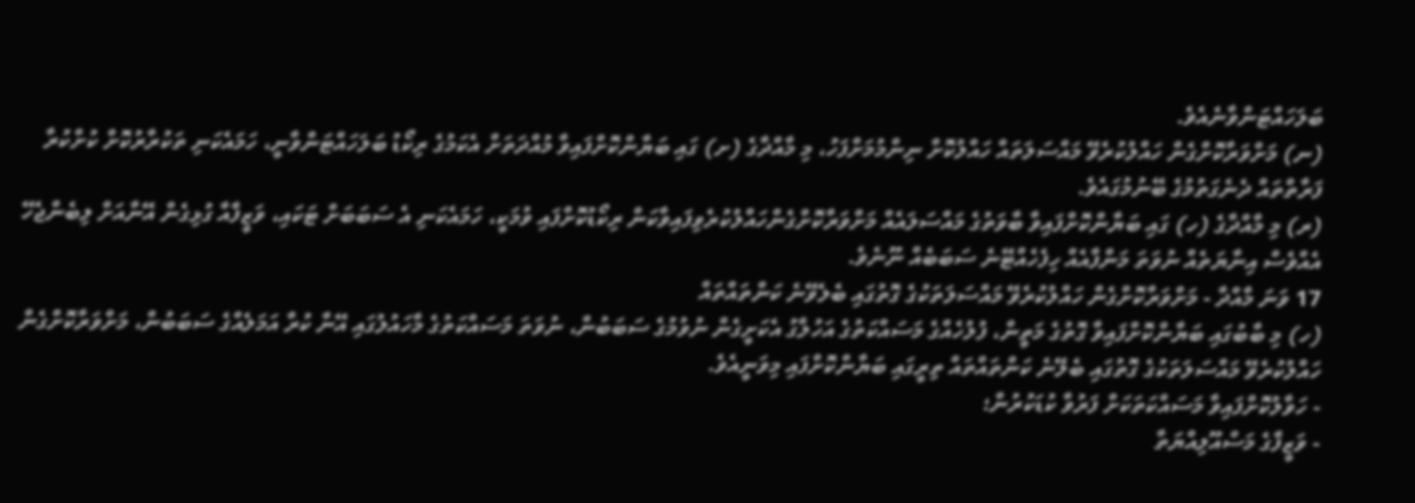ބަލަހައްޓަންވާނެއެވެ.
(ނ) މަށްވަރާކޮށްގެން ހައްލުކުރެވޭ މައްސަލަތައް ހައްލުކޮށް ނިންމުމަށްފަހު، މި މާއްދާގެ (ށ) ގައި ބަޔާންކޮށްފައިވާ މުއްދަތަށް އެކަމުގެ ރިކޯޑު ބަލަހައްޓަންވާނީ، ހަމައެކަނި ތަކުރާރުކޮށް ކުށްކުރާ ފަރާތްތައް ދެނެގަތުމުގެ ބޭނުމުގައެވެ.
(ރ) މި މާއްދާގެ (ހ) ގައި ބަޔާންކޮށްފައިވާ ބާވަތުގެ މައްސަލައެއް މަށްވަރާކޮށްގެންހައްލުކުރެވިފައިވާކަން ރިކޯޑުކޮށްފައި ވުމަކީ، ހަމައެކަނި އެ ސަބަބަށް ޓަކައި، ވަޒީފާއާ ގުޅިގެން އޭނާއަށް ލިބެންޖެހޭ އެއްވެސް އިނާޔަތެއް ނުވަތަ މަންފާއެއް ހިފެހެއްޓޭނެ ސަބަބެއް ނޫނެވެ.
17 ވަނަ މާއްދާ - މަށްވަރާކޮށްގެން ހައްލުކުރެވޭ މައްސަލަތަކުގެ ގޮތުގައި ބެލެވޭނެ ކަންތައްތައް
(ހ) މި ބާބުގައި ބަޔާންކޮށްފައިވާ ގޮތުގެ މަތީން، ފުލުހެއްގެ މަސައްކަތުގެ އަހުލާގު އެކަށީގެން ނުވުމުގެ ސަބަބުން، ނުވަތަ މަސައްކަތުގެ މާހައުލުގައި އޭނާ ކުރާ އަމަލެއްގެ ސަބަބުން، މަށްވަރާކޮށްގެން ހައްލުކުރެވޭ މައްސަލަތަކުގެ ގޮތުގައި ބެލޭނެ ކަންތައްތައް ތިރީގައި ބަޔާންކޮށްފައި މިވަނީއެވެ.
- ހަވާލުކޮށްފައިވާ މަސައްކަތަކަށް ފަރުވާ ކުޑަކުރުން؛
- ވަޒީފާގެ މަސްއޫލިއްޔަތާ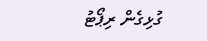ގުޅިގެން ރިޕޯޓު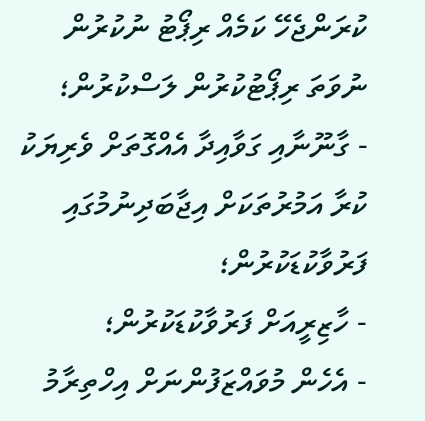ކުރަންޖެހޭ ކަމެއް ރިޕޯޓު ނުކުރުން ނުވަތަ ރިޕޯޓުކުރުން ލަސްކުރުން؛
- ގާނޫނާއި ގަވާއިދާ އެއްގޮތަށް ވެރިޔަކު ކުރާ އަމުރުތަކަށް އިޖާބަދިނުމުގައި ފަރުވާކުޑަކުރުން؛
- ހާޒިރީއަށް ފަރުވާކުޑަކުރުން؛
- އެހެން މުވައްޒަފުންނަށް އިހްތިރާމު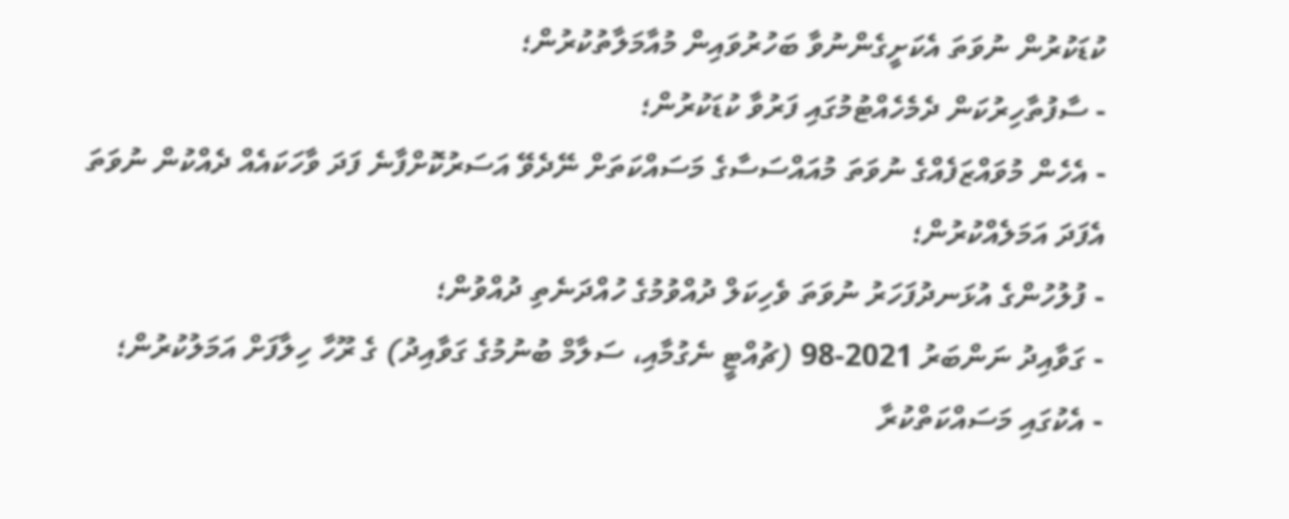ކުޑަކުރުން ނުވަތަ އެކަށީގެންނުވާ ބަހުރުވައިން މުއާމަލާތުކުރުން؛
- ސާފުތާހިރުކަން ދެމެހެއްޓުމުގައި ފަރުވާ ކުޑަކުރުން؛
- އެހެން މުވައްޒަފެއްގެ ނުވަތަ މުއައްސަސާގެ މަސައްކަތަށް ނޭދެވޭ އަސަރުކޮށްފާނެ ފަދަ ވާހަކައެއް ދެއްކުން ނުވަތަ އެފަދަ އަމަލެއްކުރުން؛
- ފުލުހުންގެ އުޅަނދުފަހަރު ނުވަތަ ވެހިކަލް ދުއްވުމުގެ ހުއްދަނެތި ދުއްވުން؛
- ގަވާއިދު ނަންބަރު 2021-98 (ޗުއްޓީ ނެގުމާއި، ސަލާމް ބުނުމުގެ ގަވާއިދު) ގެ ރޫހާ ހިލާފަށް އަމަލުކުރުން؛
- އެކުގައި މަސައްކަތްކުރާ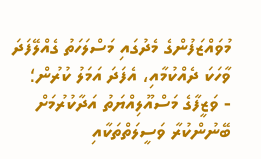މުވައްޒަފުންގެ މެދުގައި މަސްލަހަތު ގެއްލޭފަދަ ވާހަކަ ދެއްކުމާއި، އެފަދަ އަމަލު ކުރުން؛
- ވަޒީފާގެ މަސްއޫލިއްޔަތު އަދާކުރުމަށް ބޭނުންކުރާ ވަސީލަތްތަކާއި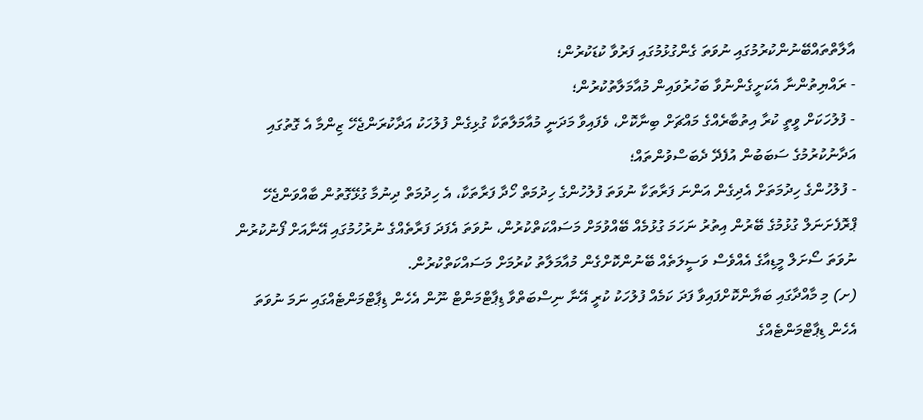އާލާތްތައްބޭނުންކުރުމުގައި ނުވަތަ ގެންގުޅުމުގައި ފަރުވާ ކުޑަކުރުން؛
- ރައްޔިތުންނާ އެކަށީގެންނުވާ ބަހުރުވައިން މުއާމަލާތުކުރުން؛
- ފުލުހަކަށް ވީތީ ކުރާ އިތުބާރެއްގެ މައްޗަށް ބިނާކޮށް، ވެފައިވާ މަދަނީ މުއާމަލާތަކާ ގުޅިގެން ފުލުހަކު އަދާކުރަންޖެހޭ ޒިންމާ އެ ގޮތުގައި އަދާނުކުރުމުގެ ސަބަބުން އުފެދޭ ދެބަސްވުންތައް؛
- ފުލުހުންގެ ހިދުމަތަށް އެދިގެން އަންނަ ފަރާތަކާ ނުވަތަ ފުލުހުންގެ ހިދުމަތް ހޯދާ ފަރާތަކާ، އެ ހިދުމަތް ދިނުމާ ގުޅޭގޮތުން ބާއްވަންޖެހޭ ޕްރޮފެށަނަލް ގުޅުމުގެ ބޭރުން އިތުރު ނަހަމަ ގުޅުމެއް ބޭއްވުމަށް މަސައްކަތްކުރުން، ނުވަތަ އެފަދަ ފަރާތެއްގެ ނުރުހުމުގައި އޭނާއަށް ފޯނުކުރުން ނުވަތަ ސޯށަލް މީޑިއާގެ އެއްވެސް ވަސީލަތެއް ބޭނުންކޮށްގެން މުއާމަލާތު ކުރުމަށް މަސައްކަތްކުރުން.
(ށ) މި މާއްދާގައި ބަޔާންކޮށްފައިވާ ފަދަ ކަމެއް ފުލުހަކު ކުރީ އޭނާ ނިސްބަތްވާ ޑިޕާޓްމަންޓް ނޫން އެހެން ޑިޕާޓްމަންޓެއްގައި ނަމަ ނުވަތަ އެހެން ޑިޕާޓްމަންޓެއްގެ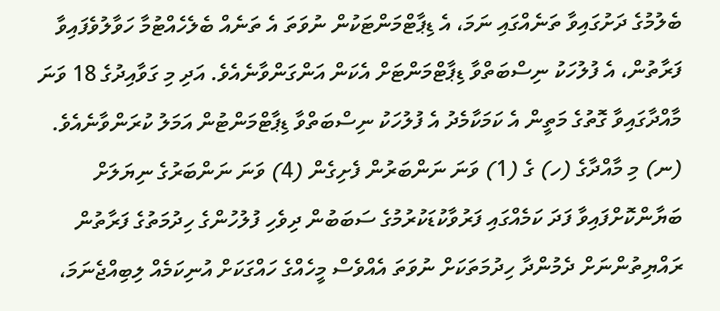ބެލުމުގެ ދަށުގައިވާ ތަނެއްގައި ނަމަ، އެ ޑިޕާޓްމަންޓަކުން ނުވަތަ އެ ތަނެއް ބެލެހެއްޓުމާ ހަވާލުވެފައިވާ ފަރާތުން، އެ ފުލުހަކު ނިސްބަތްވާ ޑިޕާޓްމަންޓަށް އެކަން އަންގަންވާނެއެވެ. އަދި މި ގަވާއިދުގެ 18 ވަނަ މާއްދާގައިވާ ގޮތުގެ މަތީން އެ ކަމަކާމެދު އެ ފުލުހަކު ނިސްބަތްވާ ޑިޕާޓްމަންޓުން އަމަލު ކުރަންވާނެއެވެ.
(ނ) މި މާއްދާގެ (ހ) ގެ (1) ވަނަ ނަންބަރުން ފެށިގެން (4) ވަނަ ނަންބަރުގެ ނިޔަލަށް ބަޔާންކޮށްފައިވާ ފަދަ ކަމެއްގައި ފަރުވާކުޑަކުރުމުގެ ސަބަބުން ދިވެހި ފުލުހުންގެ ހިދުމަތުގެ ފަރާތުން ރައްޔިތުންނަށް ދެމުންދާ ހިދުމަތަކަށް ނުވަތަ އެއްވެސް މީހެއްގެ ހައްގަކަށް އުނިކަމެއް ލިބިއްޖެނަމަ،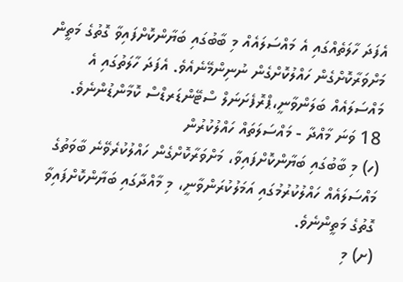އެފަދަ ހާލަތެއްގައި އެ މައްސަލައެއް މި ބާބުގައި ބަޔާންކޮށްފައިވާ ގޮތުގެ މަތީން މަށްވަރާކޮށްގެން ހައްލުކޮށްގެން ނުނިންމޭނެއެވެ. އެފަދަ ހާލަތުގައި އެ މައްސަލައެއް ބަލަންވާނީ،ޕްރޮފެށަނަލް ސްޓޭންޑަރޑްސް ކޮމާންޑުންނެވެ.
18 ވަނަ މާއްދާ - މައްސަލަތައް ހައްލުކުރުން
(ހ) މި ބާބުގައި ބަޔާންކޮށްފައިވާ، މަށްވަރާކޮށްގެން ހައްލުކުރެވޭނެ ބާވަތުގެ މައްސަލައެއް ހައްލުކުރުމުގައި އަމަލުކުރަންވާނީ، މި މާއްދާގައި ބަޔާންކޮށްފައިވާ ގޮތުގެ މަތީންނެވެ.
(ށ) މި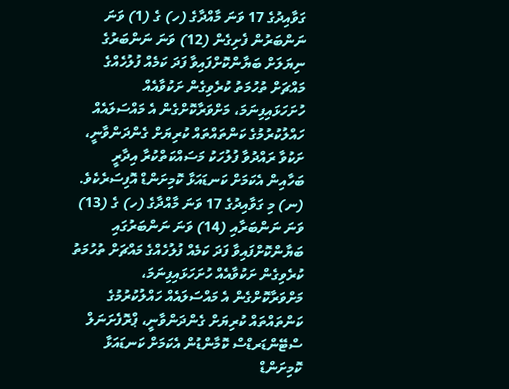ގަވާއިދުގެ 17 ވަނަ މާއްދާގެ (ހ) ގެ (1) ވަނަ ނަންބަރުން ފެށިގެން (12) ވަނަ ނަންބަރުގެ ނިޔަލަށް ބަޔާންކޮށްފައިވާ ފަދަ ކަމެއް ފުލުހެއްގެ މައްޗަށް ތުހުމަތު ކުރެވިގެން ށަކުވާއެއް ހުށަހަޅައިފިނަމަ، މަށްވަރާކޮށްގެން އެ މައްސަލައެއް ހައްލުކުރުމުގެ ކަންތައްތައް ކުރިޔަށް ގެންދަންވާނީ، ށަކުވާ ރައްދުވާ ފުލުހަކު މަސައްކަތްކުރާ އިދާރީ ބަހާއިން އެކަމަށް ކަނޑައަޅާ ކޮމިށަންޑް އޮފިސަރެކެވެ.
(ނ) މި ގަވާއިދުގެ 17 ވަނަ މާއްދާގެ (ހ) ގެ (13) ވަނަ ނަންބަރާއި (14) ވަނަ ނަންބަރުގައި ބަޔާންކޮށްފައިވާ ފަދަ ކަމެއް ފުލުހެއްގެ މައްޗަށް ތުހުމަތު ކުރެވިގެން ށަކުވާއެއް ހުށަހަޅައިފިނަމަ، މަށްވަރާކޮށްގެން އެ މައްސަލައެއް ހައްލުކުރުމުގެ ކަންތައްތައް ކުރިޔަށް ގެންދަންވާނީ، ޕްރޮފެށަނަލް ސްޓޭންޑަރޑްސް ކޮމާންޑުން އެކަމަށް ކަނޑައަޅާ ކޮމިށަންޑް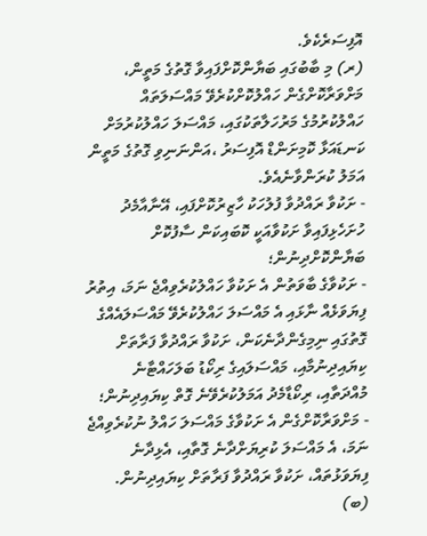އޮފިސަރެކެވެ.
(ރ) މި ބާބުގައި ބަޔާންކޮށްފައިވާ ގޮތުގެ މަތީން، މަށްވަރާކޮށްގެން ހައްލުކޮށްކުރެވޭ މައްސަލަތައް ހައްލުކުރުމުގެ މަރުހަލާތަކުގައި، މައްސަލަ ހައްލުކުރުމަށް ކަނޑައަޅާ ކޮމިށަންޑް އޮފިސަރު ،އަންނަނިވި ގޮތުގެ މަތީން އަމަލު ކުރަންވާނެއެވެ.
- ށަކުވާ ރައްދުވާ ފުލުހަކު ހާޒިރުކޮށްފައި، އޭނާއާމެދު ހުށަހެޅިފައިވާ ށަކުވާއަކީ ކޮބައިކަން ސާފުކޮށް ބަޔާންކޮށްދިނުން؛
- ށަކުވާގެ ބާވަތުން އެ ށަކުވާ ހައްލުކުރެވިއްޖެ ނަމަ، އިތުރު ފިޔަވަޅެއް ނާޅައި އެ މައްސަލަ ހައްލުކުރެވޭ މައްސަލައެއްގެ ގޮތުގައި ނިމިގެންދާނެކަން، ށަކުވާ ރައްދުވާ ފަރާތަށް ކިޔައިދިނުމާއި، މައްސަލައިގެ ރިކޯޑު ބަލަހައްޓާނެ މުއްދަތާއި، ރިކޯޑާމެދު އަމަލުކުރެވޭނެ ގޮތް ކިޔައިދިނުން؛
- މަށްވަރާކޮށްގެން އެ ށަކުވާގެ މައްސަލަ ހައްލު ނުކުރެވިއްޖެ ނަމަ، އެ މައްސަލަ ކުރިޔަށްދާނެ ގޮތާއި، އެޅިދާނެ ފިޔަވަޅުތައް، ށަކުވާ ރައްދުވާ ފަރާތަށް ކިޔައިދިނުން.
(ބ)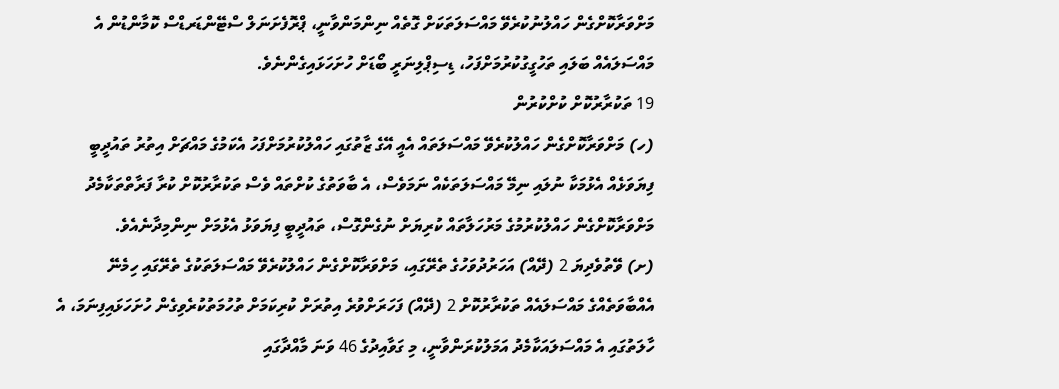މަށްވަރާކޮށްގެން ހައްލުނުކުރެވޭ މައްސަލަތަކަށް ގޮތެއް ނިންމަންވާނީ، ޕްރޮފެށަނަލް ސްޓޭންޑަރޑްސް ކޮމާންޑުން އެ މައްސަލައެއް ބަލައި ތަހުގީގުކުރުމަށްފަހު، ޑިސިޕްލިނަރީ ބޯޑަށް ހުށަހަޅައިގެންނެވެ.
19 ތަކުރާރުކޮށް ކުށްކުރުން
(ހ) މަށްވަރާކޮށްގެން ހައްލުކުރެވޭ މައްސަލަތައް އެއީ އޭގެ ޒާތުގައި ހައްލުކުރުމަށްފަހު އެކަމުގެ މައްޗަށް އިތުރު ތައުދީބީ ފިޔަވަޅެއް އެޅުމަކާ ނުލައި ނިމޭ މައްސަލަތަކެއް ނަމަވެސް، އެ ބާވަތުގެ ކުށްތައް ވެސް ތަކުރާރުކޮށް ކުރާ ފަރާތްތަކާމެދު މަށްވަރާކޮށްގެން ހައްލުކުރުމުގެ މަރުހަލާތައް ކުރިޔަށް ނުގެންގޮސް، ތައުދީބީ ފިޔަވަޅު އެޅުމަށް ނިންމިދާނެއެވެ.
(ށ) ވޭތުވެދިޔަ 2 (ދޭއް) އަހަރުދުވަހުގެ ތެރޭގައި، މަށްވަރާކޮށްގެން ހައްލުކުރެވޭ މައްސަލަތަކުގެ ތެރޭގައި ހިމެނޭ އެއްބާވަތެއްގެ މައްސަލައެއް ތަކުރާރުކޮށް 2 (ދޭއް) ފަހަރަށްވުރެ އިތުރަށް ކުރިކަމަށް ތުހުމަތުކުރެވިގެން ހުށަހަޅައިފިނަމަ، އެ ހާލަތުގައި އެ މައްސަލައަކާމެދު އަމަލުކުރަންވާނީ، މި ގަވާއިދުގެ 46 ވަނަ މާއްދާގައި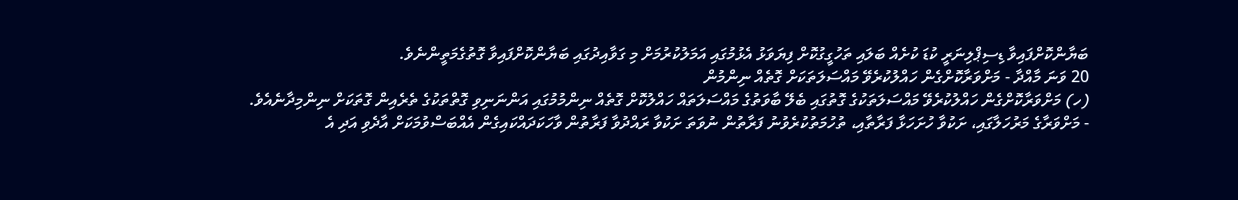ބަޔާންކޮށްފައިވާ ޑިސިޕްލިނަރީ ކުޑަ ކުށެއް ބަލައި ތަހުގީގުކޮށް ފިޔަވަޅު އެޅުމުގައި އަމަލުކުރުމަށް މި ގަވާއިދުގައި ބަޔާންކޮށްފައިވާ ގޮތުގެމަތީންނެވެ.
20 ވަނަ މާއްދާ - މަށްވަރާކޮށްގެން ހައްލުކުރެވޭ މައްސަލަތަކަށް ގޮތެއް ނިންމުން
(ހ) މަށްވަރާކޮށްގެން ހައްލުކުރެވޭ މައްސަލަތަކުގެ ގޮތުގައި ބެލޭ ބާވަތުގެ މައްސަލަތައް ހައްލުކޮށް ގޮތެއް ނިންމުމުގައި އަންނަނިވި ގޮތްތަކުގެ ތެރެއިން ގޮތަކަށް ނިންމިދާނެއެވެ.
- މަށްވަރާގެ މަރުހަލާގައި، ށަކުވާ ހުށަހަޅާ ފަރާތާއި، ތުހުމަތުކުރެވުނު ފަރާތުން ނުވަތަ ށަކުވާ ރައްދުވާ ފަރާތުން ވާހަކަދައްކައިގެން އެއްބަސްވުމަކަށް އާދެވި އަދި އެ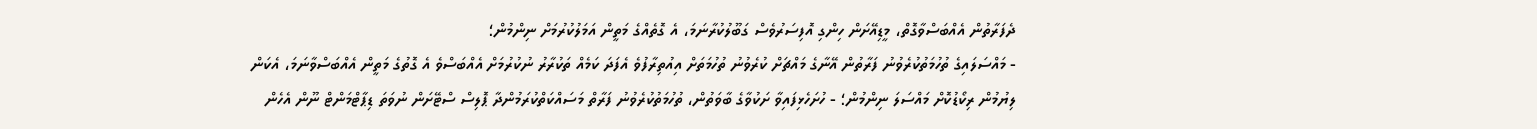ދެފަރާތުން އެއްބަސްވާގޮތް، މީޑިއޭށަން ހިންގި އޮފިސަރުވެސް ގަބޫލުކުރާނަމަ، އެ ގޮތެއްގެ މަތީން އަމަލުކުރުމަށް ނިންމުން؛
- މައްސަލައިގެ ތުހުމަތުކުރެވުނު ފަރާތުން އޭނާގެ މައްޗަށް ކުރެވުނު ތުހުމަތަށް އިއުތިރާފުވެ އެފަދަ ކަމެއް ތަކުރާރު ނުކުރުމަށް އެއްބަސްވެ އެ ގޮތުގެ މަތީން އެއްބަސްވާނަމަ، އެކަން
ލިޔުމުން ރިކޯޑުކޮށް މައްސަލަ ނިންމުން؛ - ހުށަހެޅިފައިވާ ށަކުވާގެ ބާވަތުން، ތުހުމަތުކުރެވުނު ފަރާތް މަސައްކަތްކުރަމުންދާ ޕޮލިސް ސްޓޭށަން ނުވަތަ ޑިޕާޓްމަންޓް ނޫން އެހެން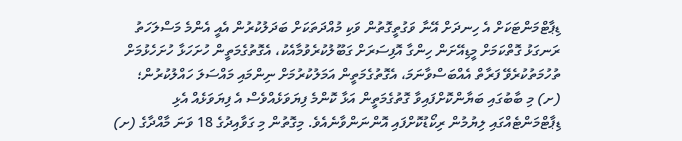ޑިޕާޓްމަންޓަކަށް އެ ހިނދަށް އޭނާ ވަގުތީގޮތުން ވަކި މުއްދަތަކަށް ބަދަލުކުރުން އެއީ އެންމެ މަސްލަހަތު ރަނގަޅު ގޮތްކަމަށް މީޑިއޭށަން ހިންގާ އޮފިސަރަށް ގަބޫލުކުރެވުމާއެކު، އެގޮތުގެމަތީން ހުށަހަޅާ ހުށަހެޅުމަށް ތުހުމަތުކުރެވޭ ފަރާތް އެއްބަސްވާނަމަ، އެގޮތުގެމަތީން އަމަލުކުރުމަށް ނިންމައި މައްސަލަ ހައްލުކުރުން؛
(ށ) މި ބާބުގައި ބަޔާންކޮށްފައިވާ ގޮތުގެމަތީން އަޅާ ކޮންމެ ފިޔަވަޅެއްވެސް އެ ފިޔަވަޅެއް އެޅި ޑިޕާޓްމަންޓެއްގައި ލިޔުމުން ރިކޯޑުކޮށްފައި އޮންނަންވާނެއެވެ. މިގޮތުން މި ގަވާއިދުގެ 18 ވަނަ މާއްދާގެ (ށ)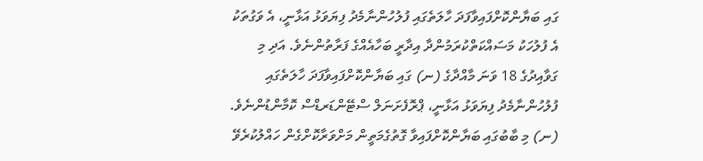ގައި ބަޔާންކޮށްފައިވާފަދަ ހާލަތެގައި ފުލުހުންނާމެދު ފިޔަވަޅު އަޅާނީ، އެ ވަގުތަކު އެ ފުލުހަކު މަސައްކަތްކުރަމުންދާ އިދާރީ ބަހާއެއްގެ ފަރާތުންނެވެ. އަދި މި ގަވާއިދުގެ 18 ވަނަ މާއްދާގެ (ނ) ގައި ބަޔާންކޮށްފައިވާފަދަ ހާލަތެގައި ފުލުހުންނާމެދު ފިޔަވަޅު އަޅާނީ، ޕްރޮފެށަނަލް ސްޓޭންޑަރޑްސް ކޮމާންޑުންނެވެ.
(ނ) މި ބާބުގައި ބަޔާންކޮށްފައިވާ ގޮތުގެމަތީން މަށްވަރާކޮށްގެން ހައްލުކުރެވޭ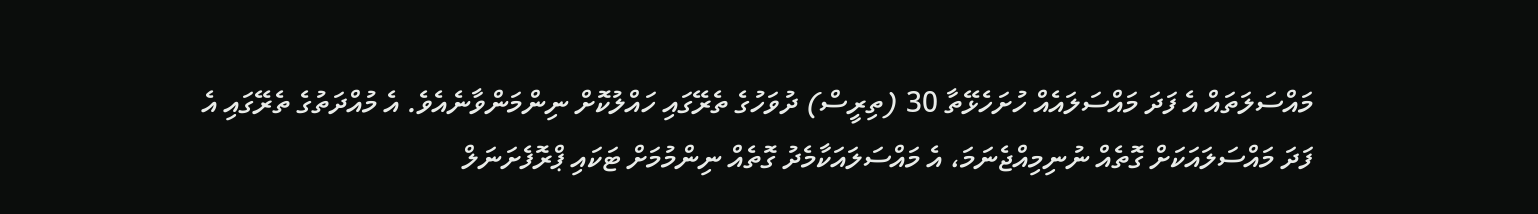މައްސަލަތައް އެ ފަދަ މައްސަލައެއް ހުށަހެޅޭތާ 30 (ތިރީސް) ދުވަހުގެ ތެރޭގައި ހައްލުކޮށް ނިންމަންވާނެއެވެ. އެ މުއްދަތުގެ ތެރޭގައި އެ ފަދަ މައްސަލައަކަށް ގޮތެއް ނުނިމިއްޖެނަމަ، އެ މައްސަލައަކާމެދު ގޮތެއް ނިންމުމަށް ޓަކައި ޕްރޮފެށަނަލް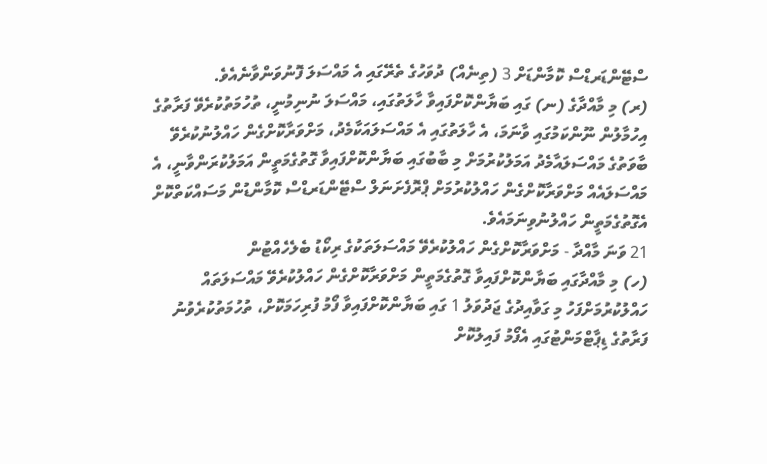ސްޓޭންޑަރޑްސް ކޮމާންޑަށް 3 (ތިނެއް) ދުވަހުގެ ތެރޭގައި އެ މައްސަލަ ފޮނުވަންވާނެއެވެ.
(ރ) މި މާއްދާގެ (ނ) ގައި ބަޔާންކޮށްފައިވާ ހާލަތުގައި، މައްސަލަ ނުނިމުނީ، ތުހުމަތުކުރެވޭ ފަރާތުގެ އިހުމާލުން ނޫންކަމުގައި ވާނަމަ، އެ ހާލަތުގައި އެ މައްސަލައަކާމެދު، މަށްވަރާކޮށްގެން ހައްލުނުކުރެވޭ ބާވަތުގެ މައްސަލައާމެދު އަމަލުކުރުމަށް މި ބާބުގައި ބަޔާންކޮށްފައިވާ ގޮތުގެމަތީން އަމަލުކުރަންވާނީ، އެ މައްސަލައެއް މަށްވަރާކޮށްގެން ހައްލުކުރުމަށް ޕްރޮފެށަނަލް ސްޓޭންޑަރޑްސް ކޮމާންޑުން މަސައްކަތްކޮށް އެގޮތުގެމަތީން ހައްލުނުވިނަމައެވެ.
21 ވަނަ މާއްދާ - މަށްވަރާކޮށްގެން ހައްލުކުރެވޭ މައްސަލަތަކުގެ ރިކޯޑު ބެލެހެއްޓުން
(ހ) މި މާއްދާގައި ބަޔާންކޮށްފައިވާ ގޮތުގެމަތީން މަށްވަރާކޮށްގެން ހައްލުކުރެވޭ މައްސަލަތައް ހައްލުކުރުމަށްފަހު މި ގަވާއިދުގެ ޖަދުވަލު 1 ގައި ބަޔާންކޮށްފައިވާ ފޯމު ފުރިހަމަކޮށް، ތުހުމަތުކުރެވުނު ފަރާތުގެ ޑިޕާޓްމަންޓުގައި އެފޯމު ފައިލުކޮށް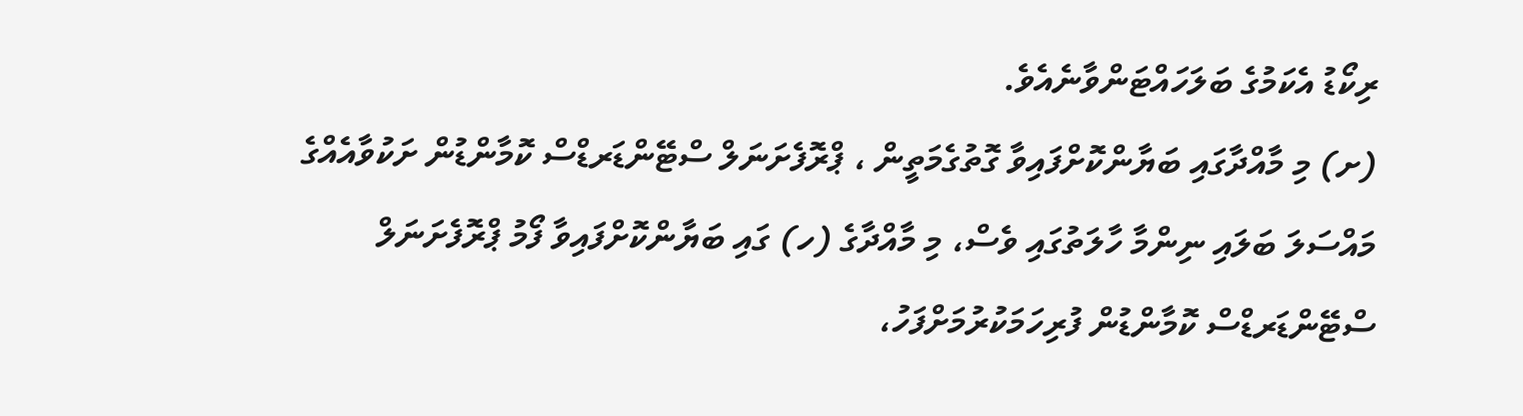ރިކޯޑު އެކަމުގެ ބަލަހައްޓަންވާނެއެވެ.
(ށ) މި މާއްދާގައި ބަޔާންކޮށްފައިވާ ގޮތުގެމަތީން ، ޕްރޮފެށަނަލް ސްޓޭންޑަރޑްސް ކޮމާންޑުން ށަކުވާއެއްގެ މައްސަލަ ބަލައި ނިންމާ ހާލަތުގައި ވެސް، މި މާއްދާގެ (ހ) ގައި ބަޔާންކޮށްފައިވާ ފޯމު ޕްރޮފެށަނަލް ސްޓޭންޑަރޑްސް ކޮމާންޑުން ފުރިހަމަކުރުމަށްފަހު،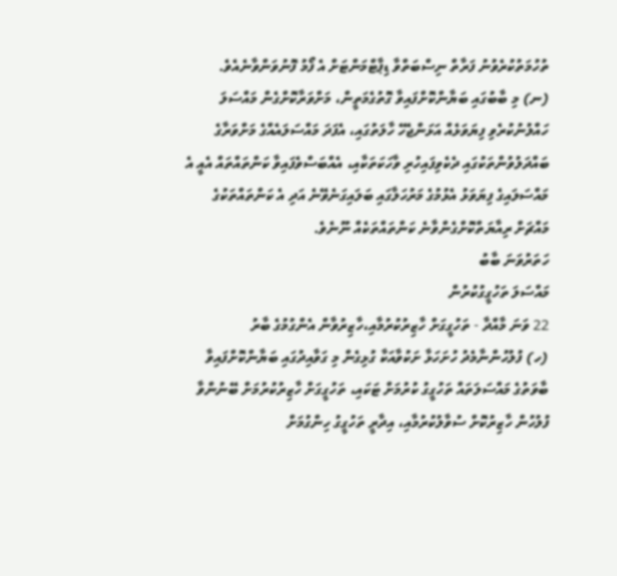ތުހުމަތުކުރެވުނު ފަރާތް ނިސްބަތްވާ ޑިޕާޓްމަންޓަށް އެ ފޯމު ފޮނުވަންވާނެއެވެ.
(ނ) މި ބާބުގައި ބަޔާންކޮށްފައިވާ ގޮތުގެމަތީން، މަށްވަރާކޮށްގެން މައްސަލަ ހައްލުނުކުރެވި ފިޔަވަޅެއް އަޅަންޖެހޭ ހާލަތުގައި، އެފަދަ މައްސަލައެއްގެ މަށްވަރާގެ ބައްދަލުވުންތަކުގައި ދެކެވިފައިހުރި ވާހަކަތަކާއި، އެއްބަސްވެފައިވާ ކަންތައްތައް އެއީ އެ މައްސަލައިގެ ފިޔަވަޅު އެޅުމުގެ މަރުހަލާގައި ބަލައިގަނެވޭނެ އަދި އެ ކަންތައްތަކުގެ މައްޗަށް ރިއާޔަތްކޮށްގެންވާނެ ކަންތައްތަކެއް ނޫނެވެ.
ހަތަރުވަނަ ބާބު
މައްސަލަ ތަހުގީގުކުރުން
22 ވަނަ މާއްދާ - ތަހުގީގަށް ހާޒިރުކުރުމާއި،ހާޒިރުވާން އެންގުމުގެ ބާރު
(ހ) ފުލުހުންނާމެދު ހުށަހަޅާ ށަކުވާއަކާ ގުޅިގެން މި ގަވާއިދުގައި ބަޔާންކޮށްފައިވާ ބާވަތުގެ މައްސަލަތައް ތަހުގީގު ކުރުމަށް ޓަކައި، ތަހުގީގަށް ހާޒިރުކުރުމަށް ބޭނުންވާ ފުލުހުން ހާޒިރުކޮށް ސުވާލުކުރުމާއި، އިދާރީ ތަހުގީގު ހިންގުމަށް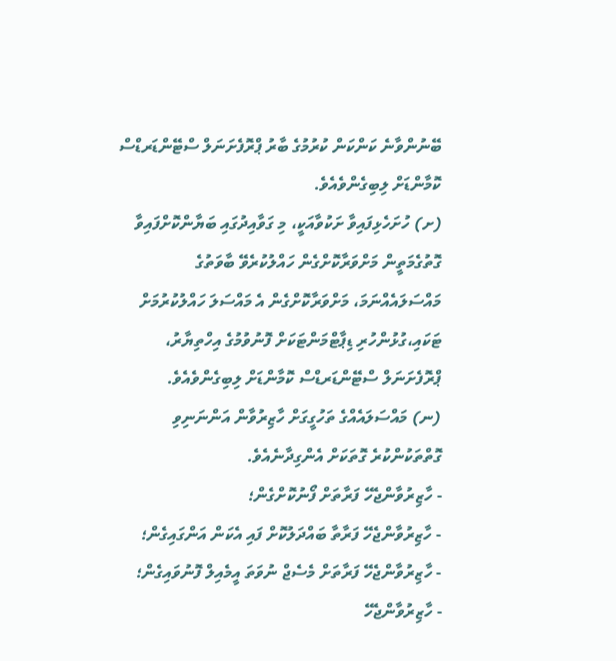ބޭނުންވާނެ ކަންކަން ކުރުމުގެ ބާރު ޕްރޮފެށަނަލް ސްޓޭންޑަރޑްސް ކޮމާންޑަށް ލިބިގެންވެއެވެ.
(ށ) ހުށަހެޅިފައިވާ ށަކުވާއަކީ، މި ގަވާއިދުގައި ބަޔާންކޮށްފައިވާ ގޮތުގެމަތީން މަށްވަރާކޮށްގެން ހައްލުކުރެވޭ ބާވަތުގެ މައްސަލައެއްނަމަ، މަށްވަރާކޮށްގެން އެ މައްސަލަ ހައްލުކުރުމަށް ޓަކައި،ގުޅުންހުރި ޑިޕާޓްމަންޓަކަށް ފޮނުވުމުގެ އިހްތިޔާރު، ޕްރޮފެށަނަލް ސްޓޭންޑަރޑްސް ކޮމާންޑަށް ލިބިގެންވެއެވެ.
(ނ) މައްސަލައެއްގެ ތަހުގީގަށް ހާޒިރުވާން އަންނަނިވި ގޮތްތަކުންކުރެ ގޮތަކަށް އެންގިދާނެއެވެ.
- ހާޒިރުވާންޖެހޭ ފަރާތަށް ފޯނުކޮށްގެން؛
- ހާޒިރުވާންޖެހޭ ފަރާތާ ބައްދަލުކޮށް ފައި އެކަން އަންގައިގެން؛
- ހާޒިރުވާންޖެހޭ ފަރާތަށް މެސެޖް ނުވަތަ އީމެއިލް ފޮނުވައިގެން؛
- ހާޒިރުވާންޖެހޭ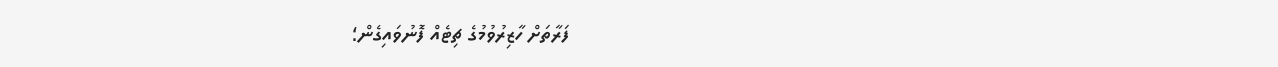ފަރާތަށް ހާޒިރުވުމުގެ ޗިޓެއް ފޮނުވައިގެން؛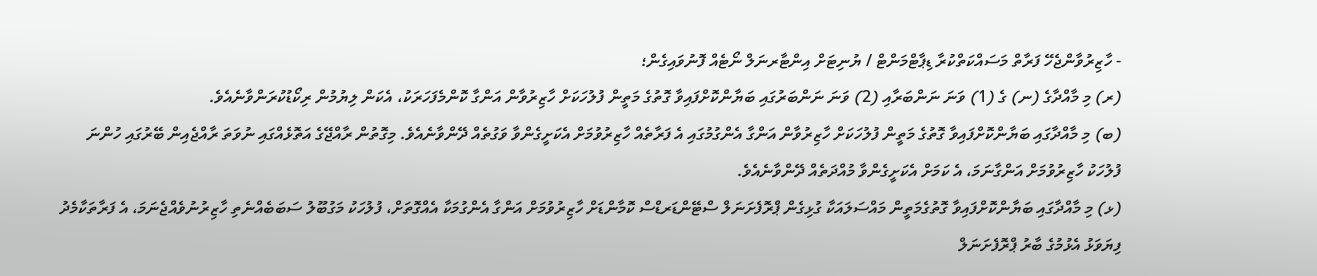- ހާޒިރުވާންޖެހޭ ފަރާތް މަސައްކަތްކުރާ ޑިޕާޓްމަންޓް / ޔުނިޓަށް އިންޓާރނަލް ނޯޓެއް ފޮނުވައިގެން؛
(ރ) މި މާއްދާގެ (ނ) ގެ (1) ވަނަ ނަންބަރާއި (2) ވަނަ ނަންބަރުގައި ބަޔާންކޮށްފައިވާ ގޮތުގެ މަތީން ފުލުހަކަށް ހާޒިރުވާން އަންގާ ކޮންމެފަހަރަކު، އެކަން ލިޔުމުން ރިކޯޑުކުރަންވާނެއެވެ.
(ބ) މި މާއްދާގައި ބަޔާންކޮށްފައިވާ ގޮތުގެ މަތީން ފުލުހަކަށް ހާޒިރުވާން އަންގާ އެންގުމުގައި އެ ފަރާތެއް ހާޒިރުވުމަށް އެކަށީގެންވާ ވަގުތެއް ދޭންވާނެއެވެ. މިގޮތުން ރާއްޖޭގެ އަތޮޅެއްގައި ނުވަތަ ރާއްޖެއިން ބޭރުގައި ހުންނަ ފުލުހަކު ހާޒިރުވުމަށް އަންގާނަމަ، އެ ކަމަށް އެކަށީގެންވާ މުއްދަތެއް ދޭންވާނެއެވެ.
(ޅ) މި މާއްދާގައި ބަޔާންކޮށްފައިވާ ގޮތުގެމަތީން މައްސަލައަކާ ގުޅިގެން ޕްރޮފެށަނަލް ސްޓޭންޑަރޑްސް ކޮމާންޑަށް ހާޒިރުވުމަށް އަންގާ އެންގުމަކާ އެއްގޮތަށް، ފުލުހަކު މަގުބޫލު ސަބަބެއްނެތި ހާޒިރުނުވެއްޖެނަމަ، އެ ފަރާތަކާމެދު ފިޔަވަޅު އެޅުމުގެ ބާރު ޕްރޮފެށަނަލް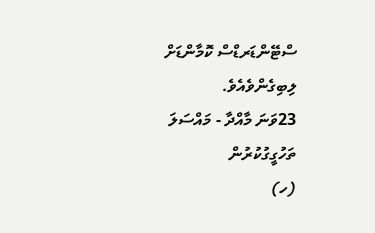ސްޓޭންޑަރޑްސް ކޮމާންޑަށް ލިބިގެންވެއެވެ.
23ވަނަ މާއްދާ - މައްސަލަ ތަހުގީގުކުރުން
(ހ)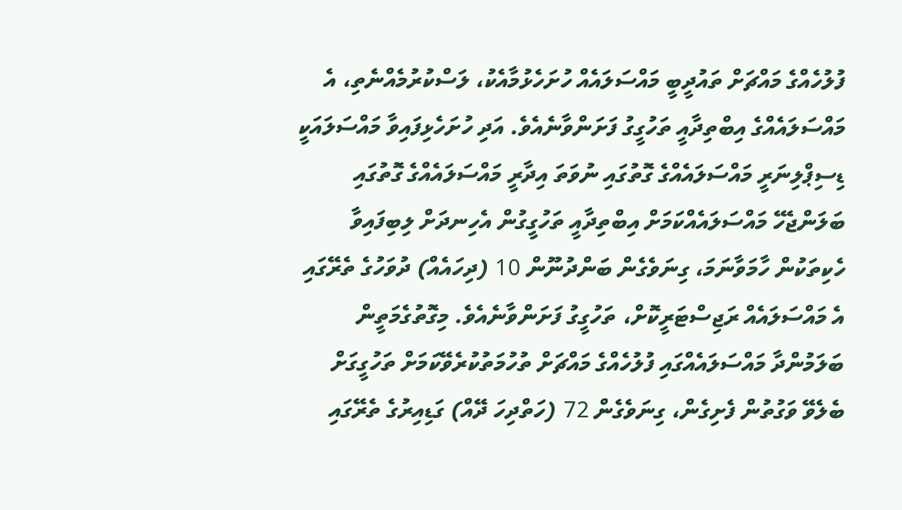ފުލުހެއްގެ މައްޗަށް ތައުދީބީ މައްސަލައެއް ހުށަހެޅުމާއެކު، ލަސްކުރުމެއްނެތި، އެ މައްސަލައެއްގެ އިބްތިދާއީ ތަހުގީގު ފަށަންވާނެއެވެ. އަދި ހުށަހެޅިފައިވާ މައްސަލައަކީ ޑިސިޕްލިނަރީ މައްސަލައެއްގެ ގޮތުގައި ނުވަތަ އިދާރީ މައްސަލައެއްގެ ގޮތުގައި ބަލަންޖެހޭ މައްސަލައެއްކަމަށް އިބްތިދާއީ ތަހުގީގުން އެހިނދަށް ލިބިފައިވާ ހެކިތަކުން ހާމަވާނަމަ، ގިނަވެގެން ބަންދުނޫން 10 (ދިހައެއް) ދުވަހުގެ ތެރޭގައި އެ މައްސަލައެއް ރަޖިސްޓަރީކޮށް، ތަހުގީގު ފަށަންވާނެއެވެ. މިގޮތުގެމަތީން ބަލަމުންދާ މައްސަލައެއްގައި ފުލުހެއްގެ މައްޗަށް ތުހުމަތުކުރެވޭކަމަށް ތަހުގީގަށް ބެލެވޭ ވަގުތުން ފެށިގެން، ގިނަވެގެން 72 (ހަތްދިހަ ދޭއް) ގަޑިއިރުގެ ތެރޭގައި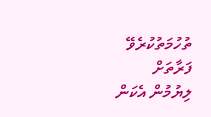ތުހުމަތުކުރެވޭ ފަރާތަށް ލިޔުމުން އެކަން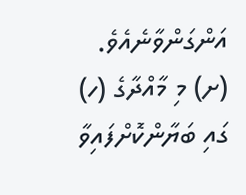އަންގަންވާނެއެވެ.
(ށ) މި މާއްދާގެ (ހ) ގައި ބަޔާންކޮށްފައިވާ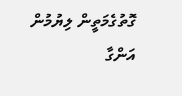ގޮތުގެމަތީން ލިޔުމުން އަންގާ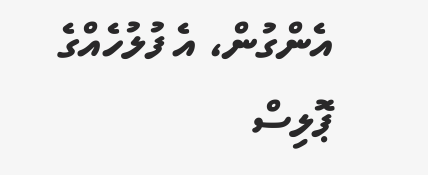އެންގުން، އެ ފުލުހެއްގެ ޕޮލިސް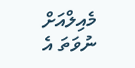މެއިލްއަށް ނުވަތަ އެ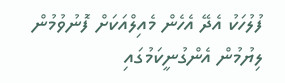ފުލުހަކު އެދޭ އެހެން މެއިލްއަކަށް ފޮނުވުމުން ލިޔުމުން އެންގުނީކަމުގައި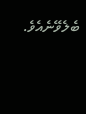ބެލެވޭނެއެވެ.